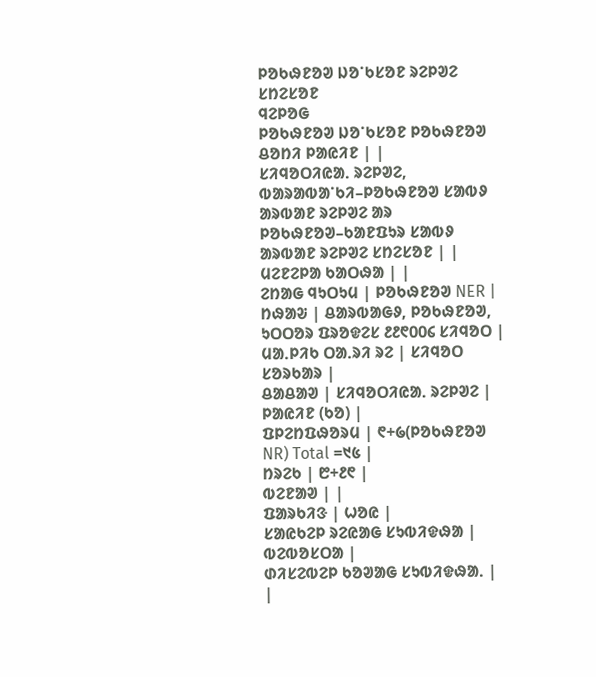ᱞᱚᱠᱷᱱᱚᱣ ᱡᱚᱸᱠᱥᱚᱱ ᱨᱮᱞᱣᱮ ᱥᱴᱮᱥᱚᱱ
ᱧᱮᱞᱚᱜ
ᱞᱚᱠᱷᱱᱚᱣ ᱡᱚᱸᱠᱥᱚᱱ ᱞᱚᱠᱷᱱᱚᱣ ᱪᱚᱴᱤ ᱞᱟᱭᱤᱱ | |
ᱥᱤᱧᱚᱛᱤᱭᱟᱹ ᱨᱮᱞᱣᱮ, ᱵᱟᱨᱟᱵᱟᱸᱠᱤ–ᱞᱚᱠᱷᱱᱚᱣ ᱥᱟᱵᱽ ᱟᱨᱵᱟᱱ ᱨᱮᱞᱣᱮ ᱟᱨ ᱞᱚᱠᱷᱱᱚᱣ–ᱠᱟᱱᱯᱩᱨ ᱥᱟᱵᱽ ᱟᱨᱵᱟᱱ ᱨᱮᱞᱣᱮ ᱥᱴᱮᱥᱚᱱ | |
ᱢᱮᱱᱮᱞᱟ ᱠᱟᱛᱷᱟ | |
ᱮᱴᱟᱜ ᱧᱩᱛᱩᱢ | ᱞᱚᱠᱷᱱᱚᱣ NER |
ᱴᱷᱟᱶ | ᱪᱟᱨᱵᱟᱜᱽ, ᱞᱚᱠᱷᱱᱚᱣ, ᱩᱛᱛᱚᱨ ᱯᱨᱚᱫᱮᱥ ᱒᱒᱖᱐᱐᱔ ᱥᱤᱧᱚᱛ |
ᱢᱟᱹᱞᱤᱠ ᱛᱟᱹᱨᱤ ᱨᱮ | ᱥᱤᱧᱚᱛ ᱥᱚᱨᱠᱟᱨ |
ᱪᱟᱪᱟᱣ | ᱥᱤᱧᱚᱛᱤᱭᱟᱹ ᱨᱮᱞᱣᱮ |
ᱞᱟᱭᱤᱱ (ᱠᱚ) |
ᱯᱞᱮᱴᱯᱷᱚᱨᱢ | ᱖+᱙(ᱞᱚᱠᱷᱱᱚᱣ NR) Total =᱑᱕ |
ᱴᱨᱮᱠ | ᱘+᱒᱖ |
ᱵᱮᱱᱟᱣ | |
ᱯᱟᱨᱠᱤᱝ | ᱦᱚᱭ |
ᱥᱟᱭᱠᱮᱞ ᱨᱮᱭᱟᱜ ᱥᱩᱵᱤᱫᱷᱟ | ᱵᱮᱵᱚᱥᱛᱟ |
ᱰᱤᱥᱮᱵᱮᱞ ᱠᱚᱣᱟᱜ ᱥᱩᱵᱤᱫᱷᱟᱹ | |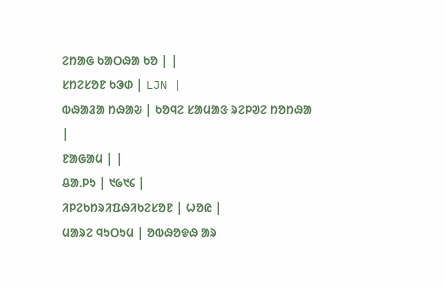ᱮᱴᱟᱜ ᱠᱟᱛᱷᱟ ᱠᱚ | |
ᱥᱴᱮᱥᱚᱱ ᱠᱳᱰ | LJN |
ᱵᱷᱟᱲᱟ ᱴᱷᱟᱶ | ᱠᱚᱧᱮ ᱥᱟᱢᱟᱝ ᱨᱮᱞᱣᱮ ᱴᱚᱴᱷᱟ |
ᱱᱟᱜᱟᱢ | |
ᱪᱟᱹᱞᱩ | ᱑᱙᱑᱔ |
ᱤᱞᱮᱠᱴᱨᱤᱯᱷᱤᱠᱮᱥᱚᱱ | ᱦᱚᱭ |
ᱢᱟᱨᱮ ᱧᱩᱛᱩᱢ | ᱚᱵᱷᱚᱫᱷ ᱟᱨ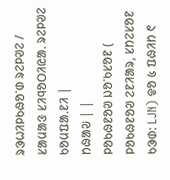ᱨᱳᱦᱤᱞᱠᱷᱚᱸᱰ ᱨᱮᱞᱣᱮ / ᱥᱟᱢᱟᱝ ᱥᱤᱧᱚᱛᱤᱭᱟᱹ ᱨᱮᱞᱣᱮ ᱠᱚᱢᱯᱟᱹᱱᱤ |
ᱴᱷᱟᱶ | |
ᱞᱚᱠᱷᱱᱚᱣ ᱡᱚᱸᱠᱥᱚᱱ ( ᱞᱚᱠᱷᱱᱚᱣ ᱮᱱᱤᱟᱨ, ᱥᱴᱮᱥᱚᱱ ᱠᱳᱰ: LJN) ᱫᱚ ᱕ ᱯᱷᱤᱴ ᱖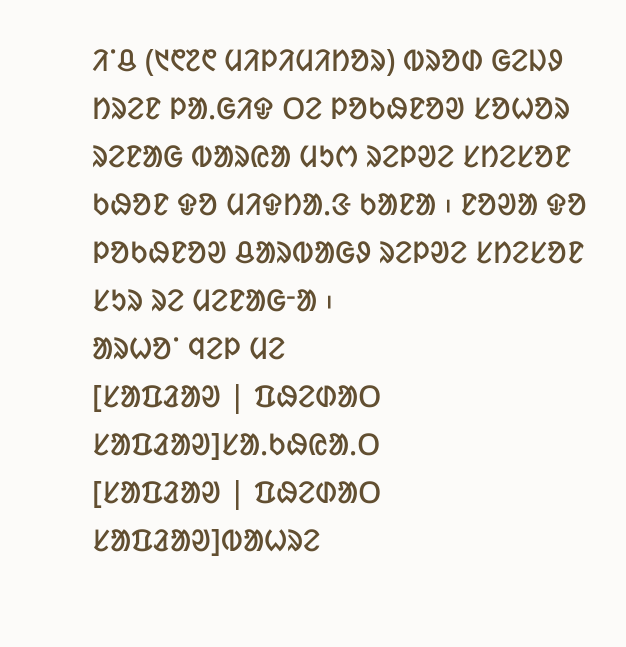ᱤᱸᱪ (᱑᱖᱗᱖ ᱢᱤᱞᱤᱢᱤᱴᱚᱨ) ᱵᱨᱚᱰ ᱜᱮᱡᱽ ᱴᱨᱮᱱ ᱞᱟᱹᱜᱤᱫ ᱛᱮ ᱞᱚᱠᱷᱱᱚᱣ ᱥᱚᱦᱚᱨ ᱨᱮᱱᱟᱜ ᱵᱟᱨᱭᱟ ᱢᱩᱬ ᱨᱮᱞᱣᱮ ᱥᱴᱮᱥᱚᱱ ᱠᱷᱚᱱ ᱫᱚ ᱢᱤᱫᱴᱟᱹᱝ ᱠᱟᱱᱟ ᱾ ᱱᱚᱣᱟ ᱫᱚ ᱞᱚᱠᱷᱱᱚᱣ ᱪᱟᱨᱵᱟᱜᱽ ᱨᱮᱞᱣᱮ ᱥᱴᱮᱥᱚᱱ ᱥᱩᱨ ᱨᱮ ᱢᱮᱱᱟᱜᱼᱟ ᱾
ᱟᱨᱦᱚᱸ ᱧᱮᱞ ᱢᱮ
[ᱥᱟᱯᱲᱟᱣ | ᱯᱷᱮᱰᱟᱛ ᱥᱟᱯᱲᱟᱣ]ᱥᱟᱹᱠᱷᱭᱟᱹᱛ
[ᱥᱟᱯᱲᱟᱣ | ᱯᱷᱮᱰᱟᱛ ᱥᱟᱯᱲᱟᱣ]ᱵᱟᱦᱨᱮ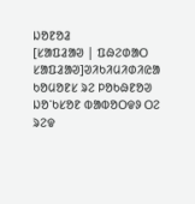ᱡᱚᱱᱚᱲ
[ᱥᱟᱯᱲᱟᱣ | ᱯᱷᱮᱰᱟᱛ ᱥᱟᱯᱲᱟᱣ]ᱣᱤᱠᱤᱢᱤᱰᱤᱭᱟ ᱠᱚᱢᱚᱱᱥ ᱨᱮ ᱞᱚᱠᱷᱱᱚᱣ ᱡᱚᱸᱠᱥᱚᱱ ᱵᱟᱵᱚᱛᱫᱽ ᱛᱮ ᱨᱮᱫ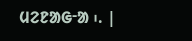ᱢᱮᱱᱟᱜᱼᱟ ᱾. |